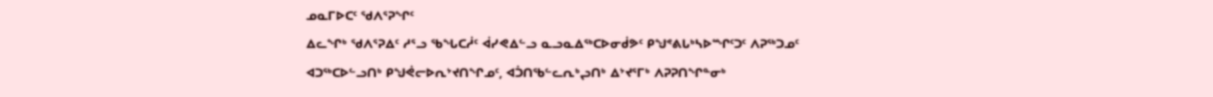ᓄᓇᒥᐅᑕᑦ ᖁᐱᕐᕈᖏᑦ
ᐃᓚᖏᒃ ᖁᐱᕐᕈᐃᑦ ᓱᕐᓗ ᖃᖓᑕᓲᑦ ᐋᓯᕙᐃᓪᓗ ᓇᓗᓇᐃᖅᑕᐅᓂᑰᕗᑦ ᑭᖑᕝᕕᒐᒃᓴᐅᙱᑦᑐᑦ ᐱᕈᖅᑐᓄᑦ ᐊᑐᖅᑕᐅᓪᓗᑎᒃ ᑭᖑᕚᓕᐅᕆᔾᔪᑎᖏᓄᑦ, ᐊᑑᑎᖃᓪᓚᕆᒃᖢᑎᒃ ᐃᔾᔪᕐᒥᒃ ᐱᕈᕈᑎᖏᓐᓂᒃ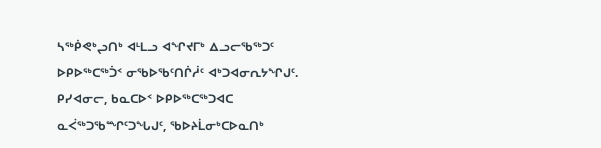ᓴᖅᑮᕙᒃᖢᑎᒃ ᐊᒻᒪᓗ ᐊᖏᔪᒥᒃ ᐃᓗᓕᖃᖅᑐᑦ ᐅᑭᐅᖅᑕᖅᑑᑉ ᓂᖃᐅᖃᑦᑎᒌᓲᑦ ᐊᒃᑐᐊᓂᕆᔭᖏᒍᑦ. ᑭᓯᐊᓂᓕ, ᑲᓇᑕᐅᑉ ᐅᑭᐅᖅᑕᖅᑐᐊᑕ ᓇᐹᖅᑐᖃᙱᑦᑐᖓᒍᑦ, ᖃᐅᔨᒫᓂᒃᑕᐅᓇᑎᒃ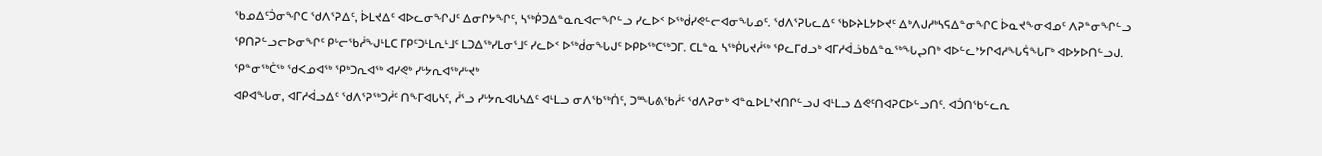ᖃᓄᐃᑦᑑᓂᖏᑕ ᖁᐱᕐᕈᐃᑦ, ᐆᒪᔪᐃᑦ ᐊᐅᓚᓂᖏᒍᑦ ᐃᓂᒋᔭᖏᑦ, ᓴᖅᑮᑐᐃᓐᓇᕆᐊᓕᖏᓪᓗ ᓯᓚᐅᑉ ᐅᖅᑰᓯᕙᓪᓕᐊᓂᖓᓄᑦ. ᖁᐱᕐᕈᒐᓚᐃᑦ ᖃᐅᔨᒪᔭᐅᔪᑦ ᐃᒃᐱᒍᓱᒃᓴᕋᐃᓐᓂᖏᑕ ᐆᓇᔪᖕᓂᐊᓄᑦ ᐱᕈᓐᓂᖏᓪᓗ ᕿᑎᕈᓪᓗᓕᐅᓂᖏᑦ ᑭᒡᓕᖃᓲᖑᒻᒪᑕ ᒥᑭᑦᑐᒻᒪᕆᒻᒧᑦ ᒪᑐᐃᖅᓯᒪᓂᕐᒧᑦ ᓯᓚᐅᑉ ᐅᖅᑰᓂᖓᒍᑦ ᐅᑭᐅᖅᑕᖅᑐᒥ. ᑕᒪᓐᓇ ᓴᖅᑮᒐᔪᓲᖅ ᕿᓚᒥᑯᓗᒃ ᐊᒥᓱᐋᓘᑲᐃᓐᓇᖅᖓᖢᑎᒃ ᐊᐅᓪᓚᔾᔭᒋᐊᓱᖓᕌᖓᒥᒃ ᐊᐅᔭᐅᑎᓪᓗᒍ.
ᕿᓐᓂᖅᑖᖅ ᖁᐸᓄᐊᖅ ᕿᒃᑐᕆᐊᖅ ᐊᓯᕙᒃ ᓯᒡᔭᕆᐊᖅᓱᒡᔪᒃ
ᐊᑭᐊᖓᓂ, ᐊᒥᓱᐋᓗᐃᑦ ᖁᐱᕐᕈᖅᑐᓲᑦ ᑎᖕᒥᐊᒐᓴᑦ, ᓲᕐᓗ ᓯᒡᔭᕆᐊᒐᓴᐃᑦ ᐊᒻᒪᓗ ᓂᐱᖃᖅᑏᑦ, ᑐᙵᕕᖃᓲᑦ ᖁᐱᕈᓂᒃ ᐊᓐᓇᐅᒪᔾᔪᑎᒋᓪᓗᒍ ᐊᒻᒪᓗ ᐃᕙᑦᑎᐊᕈᑕᐅᓪᓗᑎᑦ. ᐊᑑᑎᖃᓪᓚᕆ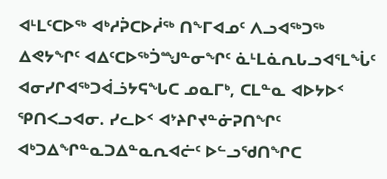ᐊᒻᒪᑦᑕᐅᖅ ᐊᒃᓱᕉᑕᐅᓲᖅ ᑎᖕᒥᐊᓄᑦ ᐱᓗᐊᖅᑐᖅ ᐃᕙᔭᖏᑦ ᐊᐃᑦᑕᐅᖅᑑᙳᓐᓂᖏᑦ ᓈᒻᒪᓈᕆᒐᓗᐊᕐᒪᖔᑦ ᐊᓂᓯᒋᐊᖅᑐᐋᓘᔭᕋᖓᑕ ᓄᓇᒥᒃ, ᑕᒪᓐᓇ ᐊᐅᔭᐅᑉ ᕿᑎᐸᓗᐊᓂ. ᓯᓚᐅᑉ ᐊᔾᔨᒋᔪᓐᓃᕈᑎᖏᑦ ᐊᒃᑐᐃᖏᓐᓇᑐᐃᓐᓇᕆᐊᓖᑦ ᐅᓪᓗᖁᑎᖏᑕ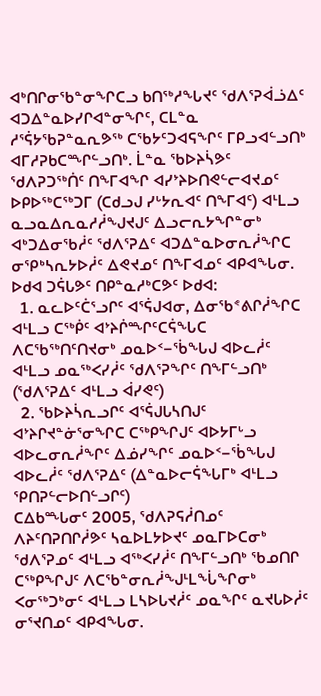ᐊᒃᑎᒋᓂᖃᓐᓂᖏᑕᓗ ᑲᑎᖅᓱᖓᔪᑦ ᖁᐱᕐᕈᐋᓘᐃᑦ ᐊᑐᐃᓐᓇᐅᓯᒋᐊᓐᓂᖏᑦ, ᑕᒪᓐᓇ ᓱᕐᕌᔭᖃᕈᓐᓇᕆᕗᖅ ᑕᖃᔭᑦᑐᐊᕋᖏᑦ ᒥᑭᓗᐊᓪᓗᑎᒃ ᐊᒥᓱᕈᑲᑕᙱᓪᓗᑎᒃ. ᒫᓐᓇ ᖃᐅᔨᓵᕗᑦ ᖁᐱᕈᑐᖅᑏᑦ ᑎᖕᒥᐊᖏ ᐊᓯᔾᔨᐅᑎᕙᓪᓕᐊᔪᓄᑦ ᐅᑭᐅᖅᑕᖅᑐᒥ (ᑕᑯᓗᒍ ᓯᒡᔭᕆᐊᑦ ᑎᖕᒥᐊᑦ) ᐊᒻᒪᓗ ᓇᓗᓇᐃᕆᓇᓱᓲᖑᔪᒍᑦ ᐃᓗᓕᕆᔭᖏᓐᓂᒃ ᐊᒃᑐᐃᓂᖃᓲᑦ ᖁᐱᕐᕈᐃᑦ ᐊᑐᐃᓐᓇᐅᓂᕆᓲᖏᑕ ᓂᕿᒃᓴᕆᔭᐅᓲᑦ ᐃᕙᔪᓄᑦ ᑎᖕᒥᐊᓄᑦ ᐊᑭᐊᖓᓂ.
ᐅᑯᐊ ᑐᕌᒐᕗᑦ ᑎᑭᓐᓇᓱᒃᑕᕗᑦ ᐅᑯᐊ:
  1. ᓇᓚᐅᑦᑖᕐᓗᒋᑦ ᐊᕐᕌᒍᐊᓂ, ᐃᓂᖃᕝᕕᒋᓲᖏᑕ ᐊᒻᒪᓗ ᑕᖅᑮᑦ ᐊᔾᔨᒌᙱᑦᑕᕌᖓᑕ ᐱᑕᖃᖅᑎᑦᑎᔪᓂᒃ ᓄᓇᐅᑉ−ᖄᖓᒍ ᐊᐅᓚᓲᑦ ᐊᒻᒪᓗ ᓄᓇᖅᐸᓯᓲᑦ ᖁᐱᕐᕈᖏᑦ ᑎᖕᒥᓪᓗᑎᒃ (ᖁᐱᕐᕈᐃᑦ ᐊᒻᒪᓗ ᐋᓯᕙᑦ)
  2. ᖃᐅᔨᓵᕆᓗᒋᑦ ᐊᕐᕌᒍᒐᓴᑎᒍᑦ ᐊᔾᔨᒋᔪᓐᓃᕐᓂᖏᑕ ᑕᖅᑭᖏᒍᑦ ᐊᐅᔭᒥᒡᓗ ᐊᐅᓚᓂᕆᓲᖏᑦ ᐃᓅᓯᖏᑦ ᓄᓇᐅᑉ−ᖄᖓᒍ ᐊᐅᓚᓲᑦ ᖁᐱᕐᕈᐃᑦ (ᐃᓐᓇᐅᓕᕌᖓᒥᒃ ᐊᒻᒪᓗ ᕿᑎᕈᓪᓕᐅᑎᓪᓗᒋᑦ)
ᑕᐃᑲᙵᓂᑦ 2005, ᖁᐱᕈᕋᓲᑎᓄᑦ ᐱᔨᑦᑎᕈᑎᒋᓲᕗᑦ ᓴᓇᐅᒪᔭᐅᔪᑦ ᓄᓇᒥᐅᑕᓂᒃ ᖁᐱᕐᕈᓄᑦ ᐊᒻᒪᓗ ᐊᖅᐸᓯᓲᑦ ᑎᖕᒥᓪᓗᑎᒃ ᖃᓄᑎᒋ ᑕᖅᑭᖏᒍᑦ ᐱᑕᖃᓐᓂᕆᓲᖑᒻᒪᖔᖏᓂᒃ ᐸᓂᖅᑐᒃᓂᑦ ᐊᒻᒪᓗ ᒪᓴᐅᒐᔪᓲᑦ ᓄᓇᖏᑦ ᓇᔪᒐᐅᓲᑦ ᓂᕐᔪᑎᓄᑦ ᐊᑭᐊᖓᓂ.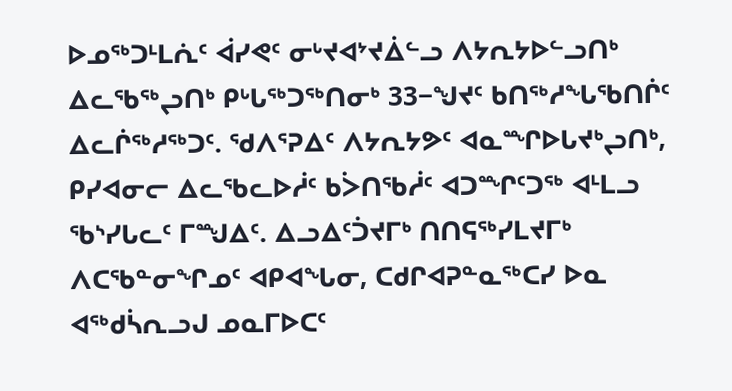ᐅᓄᖅᑐᒻᒪᕇᑦ ᐋᓯᕙᑦ ᓂᒡᔪᐊᔾᔪᐄᓪᓗ ᐱᔭᕆᔭᐅᓪᓗᑎᒃ ᐃᓚᖃᖅᖢᑎᒃ ᑭᒡᒐᖅᑐᖅᑎᓂᒃ 33−ᖑᔪᑦ ᑲᑎᖅᓱᖓᖃᑎᒌᑦ ᐃᓚᒌᖅᓱᖅᑐᑦ. ᖁᐱᕐᕈᐃᑦ ᐱᔭᕆᔭᕗᑦ ᐊᓇᙱᐅᒐᔪᒃᖢᑎᒃ, ᑭᓯᐊᓂᓕ ᐃᓚᖃᓚᐅᓲᑦ ᑲᐴᑎᖃᓲᑦ ᐊᑐᙱᑦᑐᖅ ᐊᒻᒪᓗ ᖃᔅᓯᒐᓚᑦ ᒥᙳᐃᑦ. ᐃᓗᐃᑦᑑᔪᒥᒃ ᑎᑎᕋᖅᓯᒪᔪᒥᒃ ᐱᑕᖃᓐᓂᖏᓄᑦ ᐊᑭᐊᖓᓂ, ᑕᑯᒋᐊᕈᓐᓇᖅᑕᓯ ᐅᓇ ᐊᖅᑯᓵᕆᓗᒍ ᓄᓇᒥᐅᑕᑦ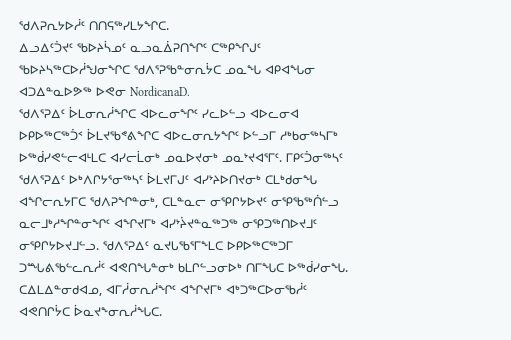ᖁᐱᕈᕆᔭᐅᓲᑦ ᑎᑎᕋᖅᓯᒪᔭᖏᑕ.
ᐃᓗᐃᑦᑑᔪᑦ ᖃᐅᔨᓵᓄᑦ ᓇᓗᓇᐄᕈᑎᖏᑦ ᑕᖅᑭᖏᒍᑦ ᖃᐅᔨᓴᖅᑕᐅᓲᖑᓂᖏᑕ ᖁᐱᕐᕈᖃᓐᓂᕆᔮᑕ ᓄᓇᖓ ᐊᑭᐊᖓᓂ ᐊᑐᐃᓐᓇᐅᕗᖅ ᐅᕙᓂ NordicanaD.
ᖁᐱᕐᕈᐃᑦ ᐆᒪᓂᕆᓲᖏᑕ ᐊᐅᓚᓂᖏᑦ ᓯᓚᐅᓪᓗ ᐊᐅᓚᓂᐊ
ᐅᑭᐅᖅᑕᖅᑑᑉ ᐆᒪᔪᖃᕝᕕᖏᑕ ᐊᐅᓚᓂᕆᔭᖏᑦ ᐅᓪᓗᒥ ᓱᒃᑲᓂᖅᓴᒥᒃ ᐅᖅᑰᓯᕙᓪᓕᐊᒻᒪᑕ ᐊᓯᓕᒫᓂᒃ ᓄᓇᐅᔪᓂᒃ ᓄᓇᔾᔪᐊᕐᒥᑦ. ᒥᑭᑦᑑᓂᖅᓴᑦ ᖁᐱᕐᕈᐃᑦ ᐅᒃᐱᒋᔭᕐᓂᖅᓴᑦ ᐆᒪᔪᒥᒍᑦ ᐊᓯᔾᔨᐅᑎᔪᓂᒃ ᑕᒪᒃᑯᓂᖓ ᐊᖏᓕᕆᔭᒥᑕ ᖁᐱᕈᖏᓐᓂᒃ, ᑕᒪᓐᓇᓕ ᓂᕿᒋᔭᐅᔪᑦ ᓂᕿᖃᖅᑏᓪᓗ ᓇᓕᒧᒃᓱᖏᓐᓂᖏᑦ ᐊᖏᔪᒥᒃ ᐊᓯᔾᔩᔪᓐᓇᖅᑐᖅ ᓂᕿᑐᖅᑎᐅᔪᒧᑦ ᓂᕿᒋᔭᐅᔪᒧᓪᓗ. ᖁᐱᕐᕈᐃᑦ ᓇᔪᒐᖃᕐᒥᖕᒪᑕ ᐅᑭᐅᖅᑕᖅᑐᒥ ᑐᙵᕕᖃᓪᓚᕆᓲᑦ ᐊᕙᑎᖓᓐᓂᒃ ᑲᒪᒋᓪᓗᓂᐅᒃ ᑎᒥᖓᑕ ᐅᖅᑰᓯᓂᖓ. ᑕᐃᒪᐃᓐᓂᑯᐊᓄ, ᐊᒥᓲᓂᕆᓲᖏᑦ ᐊᖏᔪᒥᒃ ᐊᒃᑐᖅᑕᐅᓂᖃᓲᑦ ᐊᕙᑎᒋᔮᑕ ᐆᓇᔪᖕᓂᕆᓲᖓᑕ.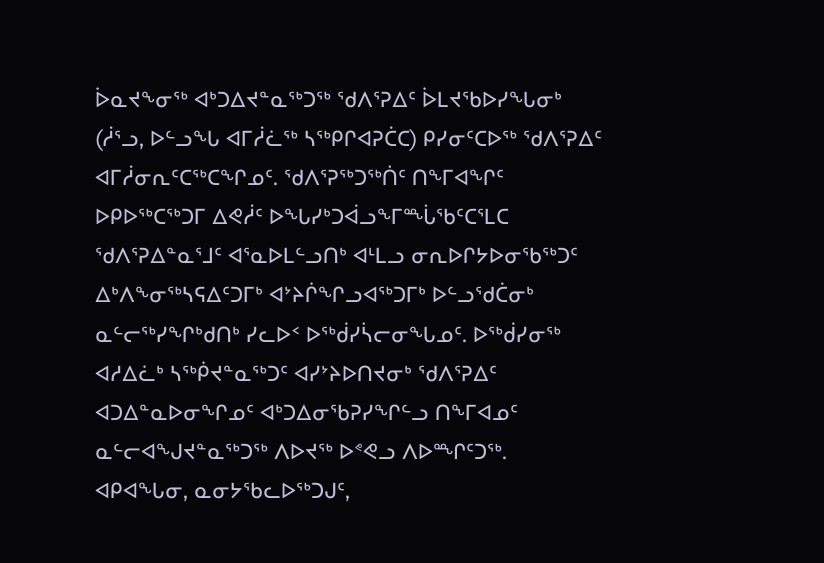ᐆᓇᔪᖕᓂᖅ ᐊᒃᑐᐃᔪᓐᓇᖅᑐᖅ ᖁᐱᕐᕈᐃᑦ ᐆᒪᔪᖃᐅᓯᖓᓂᒃ (ᓲᕐᓗ, ᐅᓪᓗᖓ ᐊᒥᓲᓛᖅ ᓴᖅᑭᒋᐊᕈᑖᑕ) ᑭᓯᓂᑦᑕᐅᖅ ᖁᐱᕐᕈᐃᑦ ᐊᒥᓲᓂᕆᑦᑕᖅᑕᖏᓄᑦ. ᖁᐱᕐᕈᖅᑐᖅᑏᑦ ᑎᖕᒥᐊᖏᑦ ᐅᑭᐅᖅᑕᖅᑐᒥ ᐃᕙᓲᑦ ᐅᖓᓯᒃᑐᐋᓗᖕᒥᙶᖃᑦᑕᕐᒪᑕ ᖁᐱᕐᕈᐃᓐᓇᕐᒧᑦ ᐊᕐᓇᐅᒪᓪᓗᑎᒃ ᐊᒻᒪᓗ ᓂᕆᐅᒋᔭᐅᓂᖃᖅᑐᑦ ᐃᒃᐱᖕᓂᖅᓴᕋᐃᑦᑐᒥᒃ ᐊᔾᔨᒌᖏᓗᐊᖅᑐᒥᒃ ᐅᓪᓗᖁᑖᓂᒃ ᓇᓪᓕᖅᓯᖏᒃᑯᑎᒃ ᓯᓚᐅᑉ ᐅᖅᑰᓯᓵᓕᓂᖓᓄᑦ. ᐅᖅᑰᓯᓂᖅ ᐊᓱᐃᓛᒃ ᓴᖅᑮᔪᓐᓇᖅᑐᑦ ᐊᓯᔾᔨᐅᑎᔪᓂᒃ ᖁᐱᕐᕈᐃᑦ ᐊᑐᐃᓐᓇᐅᓂᖏᓄᑦ ᐊᒃᑐᐃᓂᖃᕈᓯᖏᓪᓗ ᑎᖕᒥᐊᓄᑦ ᓇᓪᓕᐊᖑᔪᓐᓇᖅᑐᖅ ᐱᐅᔪᖅ ᐅᕝᕙᓗ ᐱᐅᙱᑦᑐᖅ.
ᐊᑭᐊᖓᓂ, ᓇᓂᔭᖃᓚᐅᖅᑐᒍᑦ,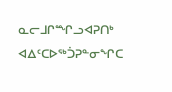ᓇᓕᒧᒋᙱᓗᐊᕈᑎᒃ ᐊᐃᑦᑕᐅᖅᑑᕈᓐᓂᖏᑕ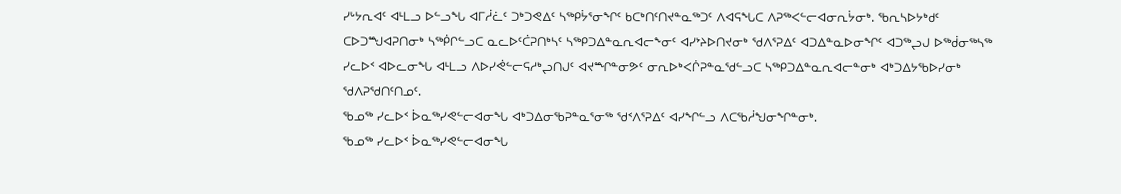ᓯᒡᔭᕆᐊᑦ ᐊᒻᒪᓗ ᐅᓪᓗᖓ ᐊᒥᓲᓛᑦ ᑐᒃᑐᕙᐃᑦ ᓴᖅᑭᔮᕐᓂᖏᑦ ᑲᑕᒃᑎᑦᑎᔪᓐᓇᖅᑐᑦ ᐱᐊᕋᖓᑕ ᐱᕈᖅᐸᓪᓕᐊᓂᕆᔮᓂᒃ. ᖃᕆᓴᐅᔭᒃᑯᑦ ᑕᐅᑐᙳᐊᕈᑎᓂᒃ ᓴᖅᑮᒋᓪᓗᑕ ᓇᓚᐅᑦᑖᕈᑎᒃᓴᑦ ᓴᖅᑭᑐᐃᓐᓇᕆᐊᓕᖕᓂᑦ ᐊᓯᔾᔨᐅᑎᔪᓂᒃ ᖁᐱᕐᕈᐃᑦ ᐊᑐᐃᓐᓇᐅᓂᖏᑦ ᐊᑐᖅᖢᒍ ᐅᖅᑰᓂᖅᓴᖅ ᓯᓚᐅᑉ ᐊᐅᓚᓂᖓ ᐊᒻᒪᓗ ᐱᐅᓯᕚᓪᓕᕋᓱᒃᖢᑎᒍᑦ ᐊᔪᙱᓐᓂᕗᑦ ᓂᕆᐅᒃᐸᒌᕈᓐᓇᖁᓪᓗᑕ ᓴᖅᑭᑐᐃᓐᓇᕆᐊᓕᓐᓂᒃ ᐊᒃᑐᐃᔭᖃᐅᓯᓂᒃ ᖁᐱᕈᖁᑎᑦᑎᓄᑦ.
ᖃᓄᖅ ᓯᓚᐅᑉ ᐆᓇᖅᓯᕙᓪᓕᐊᓂᖓ ᐊᒃᑐᐃᓂᖃᕈᓐᓇᕐᓂᖅ ᖁᑉᐱᕐᕈᐃᑦ ᐊᓯᖏᓪᓗ ᐱᑕᖃᓲᖑᓂᖏᓐᓂᒃ.
ᖃᓄᖅ ᓯᓚᐅᑉ ᐆᓇᖅᓯᕙᓪᓕᐊᓂᖓ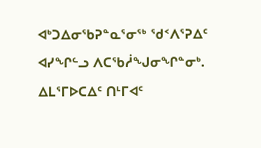ᐊᒃᑐᐃᓂᖃᕈᓐᓇᕐᓂᖅ ᖁᑉᐱᕐᕈᐃᑦ ᐊᓯᖏᓪᓗ ᐱᑕᖃᓲᖑᓂᖏᓐᓂᒃ.
ᐃᒪᕐᒥᐅᑕᐃᑦ ᑎᒻᒥᐊᑦ